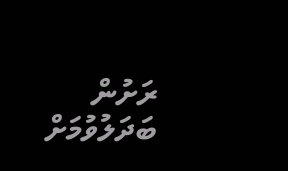ރަށުން ބަދަލުވުމަށް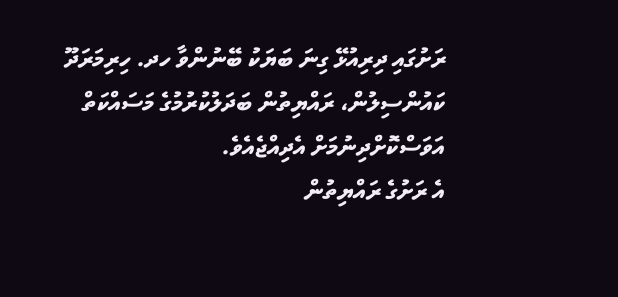ރަށުގައި ދިރިއުޅޭ ގިނަ ބަޔަކު ބޭނުންވާ ހދ. ހިރިމަރަދޫ ކައުންސިލުން، ރައްޔިތުން ބަދަލުކުރުމުގެ މަސައްކަތް އަވަސްކޮށްދިނުމަށް އެދިއްޖެއެވެ.
އެ ރަށުގެ ރައްޔިތުން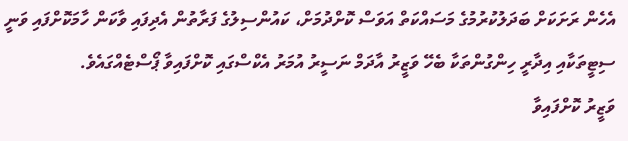އެހެން ރަށަކަށް ބަދަލުކުރުމުގެ މަސައްކަތް އަވަސް ކޮށްދުމަށް، ކައުންސިލުގެ ފަރާތުން އެދިފައި ވާކަން ހާމަކޮށްފައި ވަނީ ސިޓީތަކާއި އިދާރީ ހިންގުންތަކާ ބެހޭ ވަޒީރު އާދަމް ނަސީރު އުމަރު އެކްސްގައި ކޮށްފައިވާ ޕޯސްޓެއްގައެވެ.
ވަޒީރު ކޮށްފައިވާ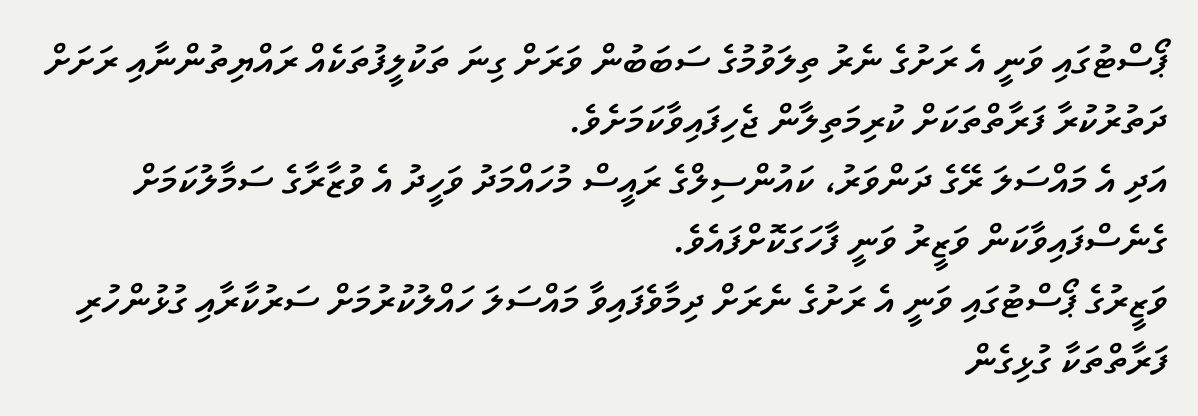ޕޯސްޓުގައި ވަނީ އެ ރަށުގެ ނެރު ތިލަވުމުގެ ސަބަބުން ވަރަށް ގިނަ ތަކުލީފުތަކެއް ރައްޔިތުންނާއި ރަށަށް ދަތުރުކުރާ ފަރާތްތަކަށް ކުރިމަތިލާން ޖެހިފައިވާކަމަށެވެ.
އަދި އެ މައްސަލަ ރޭގެ ދަންވަރު، ކައުންސިލްގެ ރައީސް މުހައްމަދު ވަހީދު އެ ވުޒާރާގެ ސަމާލުކަމަށް ގެނެސްފައިވާކަން ވަޒީރު ވަނީ ފާހަގަކޮށްފައެވެ.
ވަޒީރުގެ ޕޯސްޓުގައި ވަނީ އެ ރަށުގެ ނެރަށް ދިމާވެފައިވާ މައްސަލަ ހައްލުކުރުމަށް ސަރުކާރާއި ގުޅުންހުރި ފަރާތްތަކާ ގުޅިގެން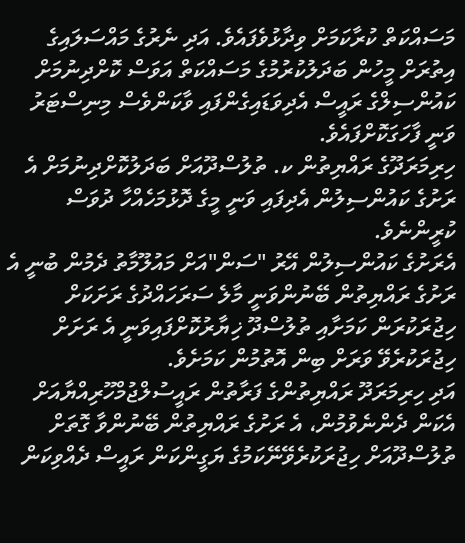މަސައްކަތް ކުރާކަމަށް ވިދާޅުވެފައެވެ. އަދި ނެރުގެ މައްސަލައިގެ އިތުރަށް މީހުން ބަދަލުކުރުމުގެ މަސައްކަތް އަވަސް ކޮށްދިނުމަށް ކައުންސިލްގެ ރައީސް އެދިވަޑައިގެންފައި ވާކަންވެސް މިނިސްޓަރު ވަނީ ފާހަގަކޮށްފައެވެ.
ހިރިމަރަދޫގެ ރައްޔިތުން ކ. ތުލުސްދޫއަށް ބަދަލުކޮށްދިނުމަށް އެ ރަށުގެ ކައުންސިލުން އެދިފައި ވަނީ މީގެ ދޮޅުމަހެއްހާ ދުވަސް ކުރީންނެވެ.
އެރަށުގެ ކައުންސިލުން އޭރު "ސަން"އަށް މައުލޫމާތު ދެމުން ބުނީ އެ ރަށުގެ ރައްޔިތުން ބޭނުންވަނީ މާލެ ސަރަހައްދުގެ ރަށަކަށް ހިޖުރަކުރަން ކަމަށާއި ތުލުސްދޫ ޚިޔާރުކޮށްފައިވަނީ އެ ރަށަށް ހިޖުރަކުރެވޭ ވަރަށް ބިން އޮތުމުން ކަމަށެވެ.
އަދި ހިރިމަރަދޫ ރައްޔިތުންގެ ފަރާތުން ރައީސުލްޖުމްހޫރިއްޔާއަށް އެކަން ދެންނެވުމުން، އެ ރަށުގެ ރައްޔިތުން ބޭނުންވާ ގޮތަށް ތުލުސްދޫއަށް ހިޖުރަކުރެވޭނޭކަމުގެ ޔަގީންކަން ރައީސް ދެއްވިކަން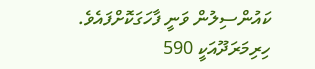ކައުންސިލުން ވަނީ ފާހަގަކޮށްފައެވެ.
ހިރިމަރަދޫއަކީ 590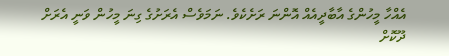އެއްހާ މީހުންގެ އާބާދީއެއް އޮންނަ ރަށެކެވެ. ނަމަވެސް އެރަށުގެ ގިނަ މީހުން ވަނީ އެރަށް ދޫކޮށް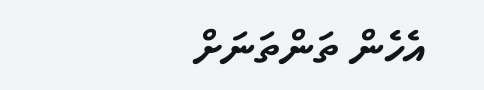އެހެން ތަންތަނަށް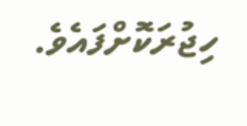ހިޖުރަކޮށްފައެވެ.